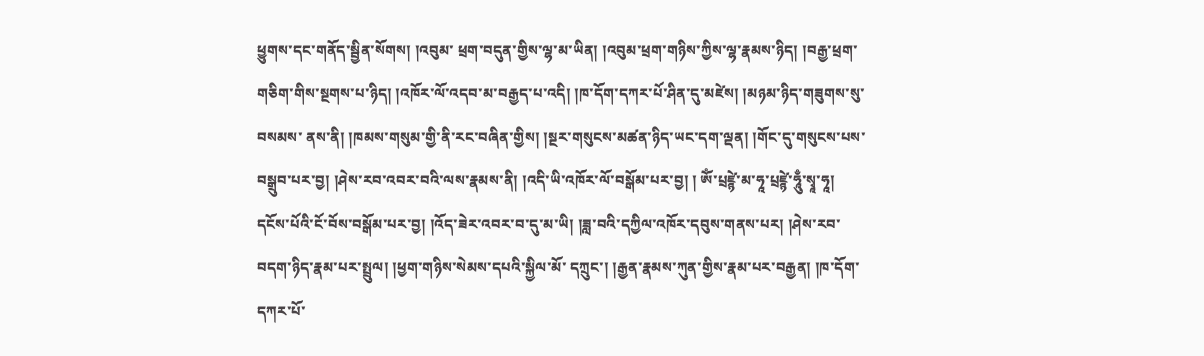ཕྱུགས་དང་གནོད་སྦྱིན་སོགས། །འབུམ་ ཕྲག་བདུན་གྱིས་ལྷ་མ་ཡིན། །འབུམ་ཕྲག་གཉིས་ཀྱིས་ལྷ་རྣམས་ཉིད། །བརྒྱ་ཕྲག་གཅིག་གིས་སྔགས་པ་ཉིད། །འཁོར་ལོ་འདབ་མ་བརྒྱད་པ་འདི། །ཁ་དོག་དཀར་པོ་ཤིན་དུ་མཛེས། །མཉམ་ཉིད་གཟུགས་སུ་བསམས་ ནས་ནི། །ཁམས་གསུམ་གྱི་ནི་རང་བཞིན་གྱིས། །སྔར་གསུངས་མཚན་ཉིད་ཡང་དག་ལྡན། །གོང་དུ་གསུངས་པས་བསྒྲུབ་པར་བྱ། །ཤེས་རབ་འབར་བའི་ལས་རྣམས་ནི། །འདི་ཡི་འཁོར་ལོ་བསྒོམ་པར་བྱ། ། ཨོཾ་པྲཛྙེ་མ་ཧཱ་པྲཛྙེ་ཧཱུྃ་སྭཱ་ཧཱ། དངོས་པོའི་ངོ་བོས་བསྒོམ་པར་བྱ། །འོད་ཟེར་འབར་བ་དུ་མ་ཡི། །ཟླ་བའི་དཀྱིལ་འཁོར་དབུས་གནས་པར། །ཤེས་རབ་བདག་ཉིད་རྣམ་པར་སྤྲུལ། །ཕྱག་གཉིས་སེམས་དཔའི་སྐྱིལ་མོ་ དཀྲུང་། །རྒྱན་རྣམས་ཀུན་གྱིས་རྣམ་པར་བརྒྱན། །ཁ་དོག་དཀར་པོ་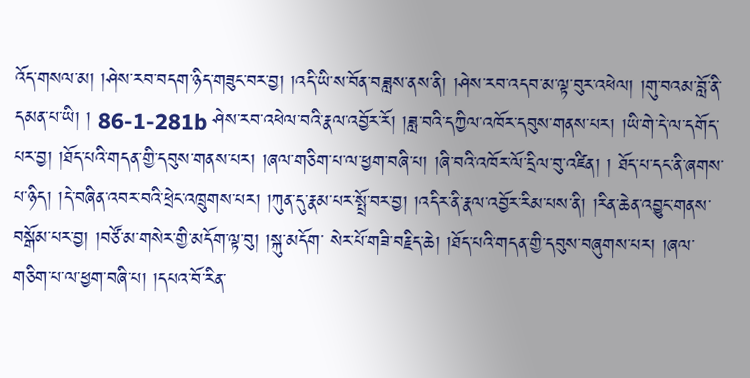འོད་གསལ་མ། །ཤེས་རབ་བདག་ཉིད་གཟུང་བར་བྱ། །འདི་ཡི་ས་བོན་བཟླས་ནས་ནི། །ཤེས་རབ་འདབ་མ་ལྟ་བུར་འཕེལ། །གུ་བའམ་བློ་ནི་དམན་པ་ཡི། ། 86-1-281b ཤེས་རབ་འཕེལ་བའི་རྣལ་འབྱོར་རོ། །ཟླ་བའི་དཀྱིལ་འཁོར་དབུས་གནས་པར། །ཡི་གེ་དེ་ལ་དགོད་པར་བྱ། །ཐོད་པའི་གདན་གྱི་དབུས་གནས་པར། །ཞལ་གཅིག་པ་ལ་ཕྱག་བཞི་པ། །ཞི་བའི་འཁོར་ལོ་དྲིལ་བུ་འཛིན། ། ཐོད་པ་དང་ནི་ཞགས་པ་ཉིད། །དེ་བཞིན་འབར་བའི་ཕྲེང་འཁྲུགས་པར། །ཀུན་དུ་རྣམ་པར་སྤྲོ་བར་བྱ། །འདིར་ནི་རྣལ་འབྱོར་རིམ་པས་ནི། །རིན་ཆེན་འབྱུང་གནས་བསྒོམ་པར་བྱ། །བཙོ་མ་གསེར་གྱི་མདོག་ལྟ་བུ། །སྐུ་མདོག་ སེར་པོ་གཟི་བརྗིད་ཆེ། །ཐོད་པའི་གདན་གྱི་དབུས་བཞུགས་པར། །ཞལ་གཅིག་པ་ལ་ཕྱག་བཞི་པ། །དཔའ་བོ་རིན་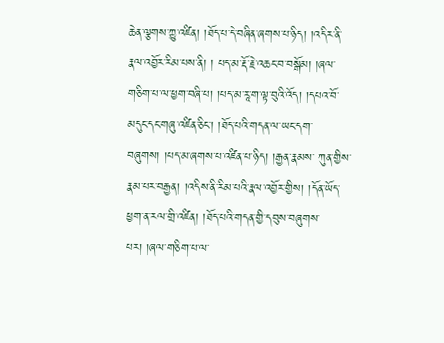ཆེན་ལྕགས་ཀྱུ་འཛིན། །ཐོད་པ་དེ་བཞིན་ཞགས་པ་ཉིད། །འདིར་ནི་རྣལ་འབྱོར་རིམ་པས་ནི། ། པད་མ་རྡོ་རྗེ་འཆང་བ་བསྒོམ། །ཞལ་གཅིག་པ་ལ་ཕྱག་བཞི་པ། །པད་མ་རཱ་ག་ལྟ་བུའི་འོད། །དཔའ་བོ་མདུང་དང་གཞུ་འཛིན་ཅིང་། །ཐོད་པའི་གདན་ལ་ཡང་དག་བཞུགས། །པད་མ་ཞགས་པ་འཛིན་པ་ཉིད། །རྒྱན་རྣམས་ ཀུན་གྱིས་རྣམ་པར་བརྒྱན། །འདིས་ནི་རིམ་པའི་རྣལ་འབྱོར་གྱིས། །དོན་ཡོད་ཕྱག་ན་རལ་གྲི་འཛིན། །ཐོད་པའི་གདན་གྱི་དབུས་བཞུགས་པར། །ཞལ་གཅིག་པ་ལ་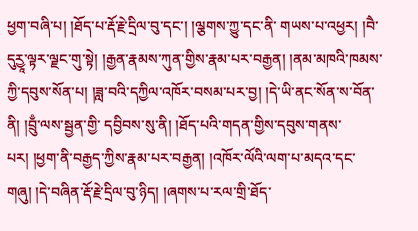ཕྱག་བཞི་པ། །ཐོད་པ་རྡོ་རྗེ་དྲིལ་བུ་དང་། །ལྕགས་ཀྱུ་དང་ནི་ གཡས་པ་འཕྱར། །བཻ་དུརྱཱ་ལྟར་ལྗང་གུ་སྟེ། །རྒྱན་རྣམས་ཀུན་གྱིས་རྣམ་པར་བརྒྱན། །ནམ་མཁའི་ཁམས་ཀྱི་དབུས་སོན་པ། །ཟླ་བའི་དཀྱིལ་འཁོར་བསམ་པར་བྱ། །དེ་ཡི་ནང་སོན་ས་བོན་ནི། །བྲུྃ་ལས་སྦྱན་གྱི་ དབྱིབས་སུ་ནི། །ཐོད་པའི་གདན་གྱིས་དབུས་གནས་པར། །ཕྱག་ནི་བརྒྱད་ཀྱིས་རྣམ་པར་བརྒྱན། །འཁོར་ལོའི་ལག་པ་མདའ་དང་གཞུ། །དེ་བཞིན་རྡོ་རྗེ་དྲིལ་བུ་ཉིད། །ཞགས་པ་རལ་གྲི་ཐོད་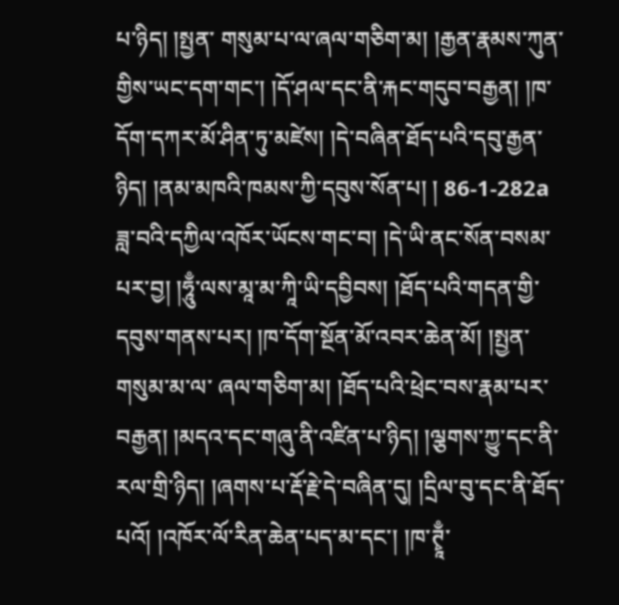པ་ཉིད། །སྤྱན་ གསུམ་པ་ལ་ཞལ་གཅིག་མ། །རྒྱན་རྣམས་ཀུན་གྱིས་ཡང་དག་གང་། །དོ་ཤལ་དང་ནི་རྐང་གདུབ་བརྒྱན། །ཁ་དོག་དཀར་མོ་ཤིན་ཏུ་མཛེས། །དེ་བཞིན་ཐོད་པའི་དབུ་རྒྱན་ཉིད། །ནམ་མཁའི་ཁམས་ཀྱི་དབུས་སོན་པ། ། 86-1-282a ཟླ་བའི་དཀྱིལ་འཁོར་ཡོངས་གང་བ། །དེ་ཡི་ནང་སོན་བསམ་པར་བྱ། །ཧཱུྃ་ལས་མཱ་མ་ཀཱི་ཡི་དབྱིབས། །ཐོད་པའི་གདན་གྱི་དབུས་གནས་པར། །ཁ་དོག་སྔོན་མོ་འབར་ཆེན་མོ། །སྤྱན་གསུམ་མ་ལ་ ཞལ་གཅིག་མ། །ཐོད་པའི་ཕྲེང་བས་རྣམ་པར་བརྒྱན། །མདའ་དང་གཞུ་ནི་འཛིན་པ་ཉིད། །ལྕགས་ཀྱུ་དང་ནི་རལ་གྲི་ཉིད། །ཞགས་པ་རྡོ་རྗེ་དེ་བཞིན་དུ། །དྲིལ་བུ་དང་ནི་ཐོད་པའོ། །འཁོར་ལོ་རིན་ཆེན་པད་མ་དང་། །ཁ་ཊྭཱྃ་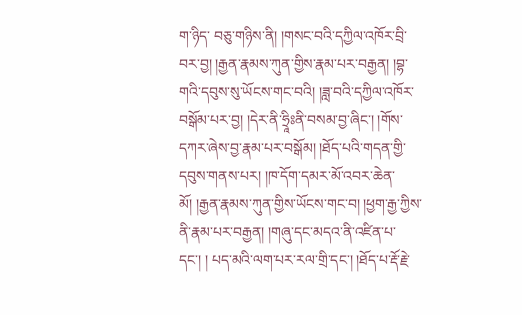ག་ཉིད་ བཅུ་གཉིས་ནི། །གསང་བའི་དཀྱིལ་འཁོར་བྲི་བར་བྱ། །རྒྱན་རྣམས་ཀུན་གྱིས་རྣམ་པར་བརྒྱན། །བྷ་གའི་དབུས་སུ་ཡོངས་གང་བའི། །ཟླ་བའི་དཀྱིལ་འཁོར་བསྒོམ་པར་བྱ། །དེར་ནི་ཧྲཱིཿནི་བསམ་བྱ་ཞིང་། །གོས་ དཀར་ཞེས་བྱ་རྣམ་པར་བསྒོམ། །ཐོད་པའི་གདན་གྱི་དབུས་གནས་པར། །ཁ་དོག་དམར་མོ་འབར་ཆེན་མོ། །རྒྱན་རྣམས་ཀུན་གྱིས་ཡོངས་གང་བ། །ཕྱག་རྒྱ་ཀྱིས་ནི་རྣམ་པར་བརྒྱན། །གཞུ་དང་མདའ་ནི་འཛིན་པ་དང་། ། པད་མའི་ལག་པར་རལ་གྲི་དང་། །ཐོད་པ་རྡོ་རྗེ་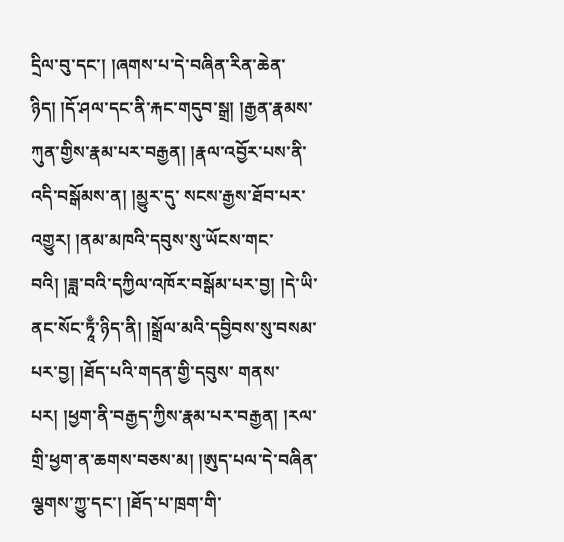དྲིལ་བུ་དང་། །ཞགས་པ་དེ་བཞིན་རིན་ཆེན་ཉིད། །དོ་ཤལ་དང་ནི་རྐང་གདུབ་སྒྲ། །རྒྱན་རྣམས་ཀུན་གྱིས་རྣམ་པར་བརྒྱན། །རྣལ་འབྱོར་པས་ནི་འདི་བསྒོམས་ན། །མྱུར་དུ་ སངས་རྒྱས་ཐོབ་པར་འགྱུར། །ནམ་མཁའི་དབུས་སུ་ཡོངས་གང་བའི། །ཟླ་བའི་དཀྱིལ་འཁོར་བསྒོམ་པར་བྱ། །དེ་ཡི་ནང་སོང་ཏཱྃ་ཉིད་ནི། །སྒྲོལ་མའི་དབྱིབས་སུ་བསམ་པར་བྱ། །ཐོད་པའི་གདན་གྱི་དབུས་ གནས་པར། །ཕྱག་ནི་བརྒྱད་ཀྱིས་རྣམ་པར་བརྒྱན། །རལ་གྲི་ཕྱག་ན་ཆགས་བཅས་མ། །ཨུད་པལ་དེ་བཞིན་ལྕགས་ཀྱུ་དང་། །ཐོད་པ་ཁྲག་གི་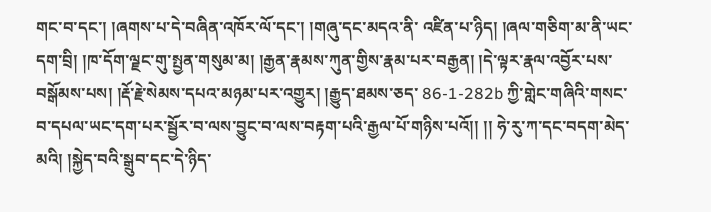གང་བ་དང་། །ཞགས་པ་དེ་བཞིན་འཁོར་ལོ་དང་། །གཞུ་དང་མདའ་ནི་ འཛིན་པ་ཉིད། །ཞལ་གཅིག་མ་ནི་ཡང་དག་བྲི། །ཁ་དོག་ལྗང་གུ་སྤྱན་གསུམ་མ། །རྒྱན་རྣམས་ཀུན་གྱིས་རྣམ་པར་བརྒྱན། །དེ་ལྟར་རྣལ་འབྱོར་པས་བསྒོམས་པས། །རྡོ་རྗེ་སེམས་དཔའ་མཉམ་པར་འགྱུར། །རྒྱུད་ཐམས་ཅད་ 86-1-282b ཀྱི་གླེང་གཞིའི་གསང་བ་དཔལ་ཡང་དག་པར་སྦྱོར་བ་ལས་བྱུང་བ་ལས་བརྟག་པའི་རྒྱལ་པོ་གཉིས་པའོ།། །། ཧེ་རུ་ཀ་དང་བདག་མེད་མའི། །སྐྱེད་བའི་སྒྲུབ་དང་དེ་ཉིད་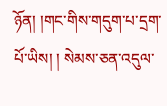ཉོན། །གང་གིས་གདུག་པ་དྲག་པོ་ཡིས། ། སེམས་ཅན་འདུལ་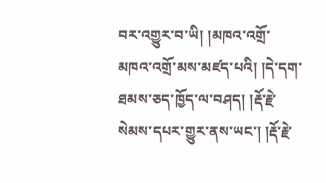བར་འགྱུར་བ་ཡི། །མཁའ་འགྲོ་མཁའ་འགྲོ་མས་མཛད་པའི། །དེ་དག་ཐམས་ཅད་ཁྱོད་ལ་བཤད། །རྡོ་རྗེ་སེམས་དཔར་གྱུར་ནས་ཡང་། །རྡོ་རྗེ་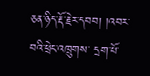ཅན་ཉིད་རྡོ་རྗེར་དབབ། །འབར་བའི་ཕྲེང་འཁྲུགས་ དྲག་པོ་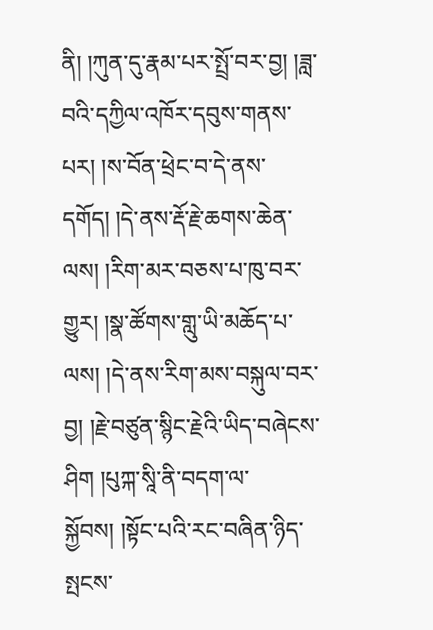ནི། །ཀུན་དུ་རྣམ་པར་སྤྲོ་བར་བྱ། །ཟླ་བའི་དཀྱིལ་འཁོར་དབུས་གནས་པར། །ས་བོན་ཕྲེང་བ་དེ་ནས་དགོད། །དེ་ནས་རྡོ་རྗེ་ཆགས་ཆེན་ལས། །རིག་མར་བཅས་པ་ཁུ་བར་གྱུར། །སྣ་ཚོགས་གླུ་ཡི་མཆོད་པ་ ལས། །དེ་ནས་རིག་མས་བསྐུལ་བར་བྱ། །རྗེ་བཙུན་སྙིང་རྗེའི་ཡིད་བཞེངས་ཤིག །པུཀྐ་སཱི་ནི་བདག་ལ་སྐྱོབས། །སྟོང་པའི་རང་བཞིན་ཉིད་སྤངས་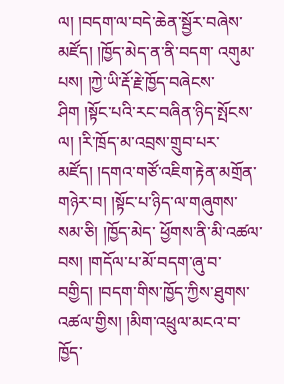ལ། །བདག་ལ་བདེ་ཆེན་སྦྱོར་བཞེས་མཛོད། །ཁྱོད་མེད་ན་ནི་བདག་ འགུམ་པས། །ཀྱེ་ཡི་རྡོ་རྗེ་ཁྱོད་བཞེངས་ཤིག །སྟོང་པའི་རང་བཞིན་ཉིད་སྤོངས་ལ། །རི་ཁྲོད་མ་འབྲས་གྲུབ་པར་མཛོད། །དགའ་གཙོ་འཇིག་རྟེན་མགྲོན་གཉེར་བ། །སྟོང་པ་ཉིད་ལ་གཞུགས་སམ་ཅི། །ཁྱོད་མེད་ ཕྱོགས་ནི་མི་འཚལ་བས། །གདོལ་པ་མོ་བདག་ཞུ་བ་བགྱིད། །བདག་གིས་ཁྱོད་ཀྱིས་ཐུགས་འཚལ་གྱིས། །མིག་འཕྲུལ་མངའ་བ་ཁྱོད་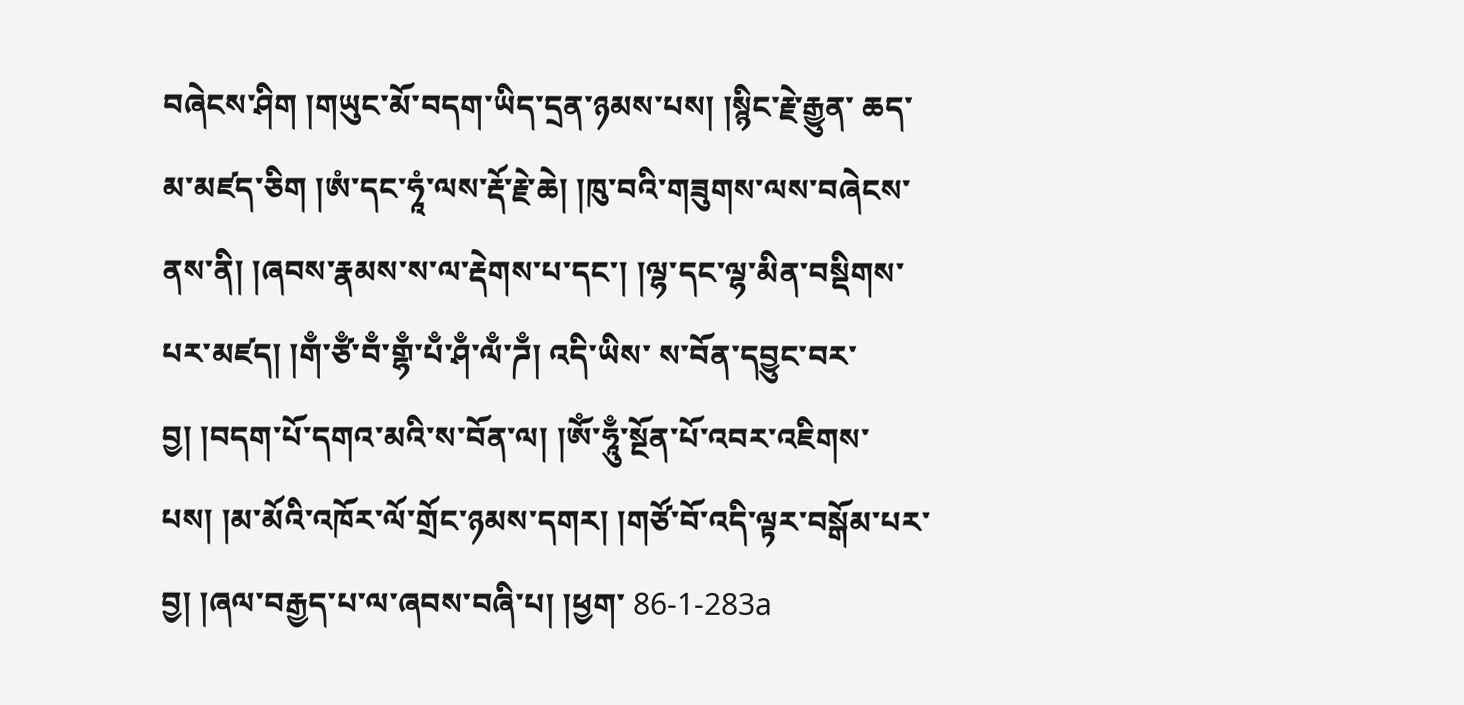བཞེངས་ཤིག །གཡུང་མོ་བདག་ཡིད་དྲན་ཉམས་པས། །སྙིང་རྗེ་རྒྱུན་ ཆད་མ་མཛད་ཅིག །ཨཾ་དང་ཧཱཾ་ལས་རྡོ་རྗེ་ཆེ། །ཁུ་བའི་གཟུགས་ལས་བཞེངས་ནས་ནི། །ཞབས་རྣམས་ས་ལ་རྡེགས་པ་དང་། །ལྷ་དང་ལྷ་མིན་བསྡིགས་པར་མཛད། །གྃ་ཙྃ་བྃ་གྷྃ་པྃ་ཤྃ་ལྃ་ཌྃ། འདི་ཡིས་ ས་བོན་དབྱུང་བར་བྱ། །བདག་པོ་དགའ་མའི་ས་བོན་ལ། །ཨོཾ་ཧཱུྃ་སྔོན་པོ་འབར་འཇིགས་པས། །མ་མོའི་འཁོར་ལོ་གྲོང་ཉམས་དགར། །གཙོ་བོ་འདི་ལྟར་བསྒོམ་པར་བྱ། །ཞལ་བརྒྱད་པ་ལ་ཞབས་བཞི་པ། །ཕྱག་ 86-1-283a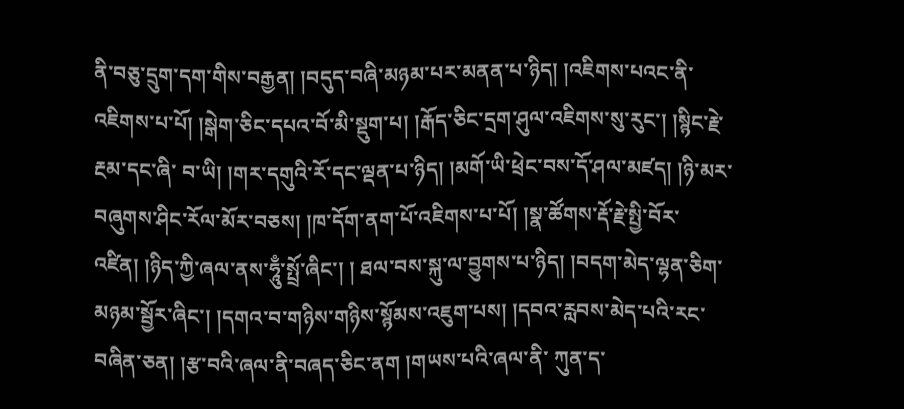ནི་བཅུ་དྲུག་དག་གིས་བརྒྱན། །བདུད་བཞི་མཉམ་པར་མནན་པ་ཉིད། །འཇིགས་པའང་ནི་འཇིགས་པ་པོ། །སྒེག་ཅིང་དཔའ་བོ་མི་སྡུག་པ། །རྒོད་ཅིང་དྲག་ཤུལ་འཇིགས་སུ་རུང་། །སྙིང་རྗེ་རྔམ་དང་ཞི་ བ་ཡི། །གར་དགུའི་རོ་དང་ལྡན་པ་ཉིད། །མགོ་ཡི་ཕྲེང་བས་དོ་ཤལ་མཛད། །ཉི་མར་བཞུགས་ཤིང་རོལ་མོར་བཅས། །ཁ་དོག་ནག་པོ་འཇིགས་པ་པོ། །སྣ་ཚོགས་རྡོ་རྗེ་སྤྱི་བོར་འཛིན། །ཉིད་ཀྱི་ཞལ་ནས་ཧཱུྃ་སྤྲོ་ཞིང་། ། ཐལ་བས་སྐུ་ལ་བྱུགས་པ་ཉིད། །བདག་མེད་ལྷན་ཅིག་མཉམ་སྦྱོར་ཞིང་། །དགའ་བ་གཉིས་གཉིས་སྙོམས་འཇུག་པས། །དབའ་རླབས་མེད་པའི་རང་བཞིན་ཅན། །རྩ་བའི་ཞལ་ནི་བཞད་ཅིང་ནག །གཡས་པའི་ཞལ་ནི་ ཀུན་ད་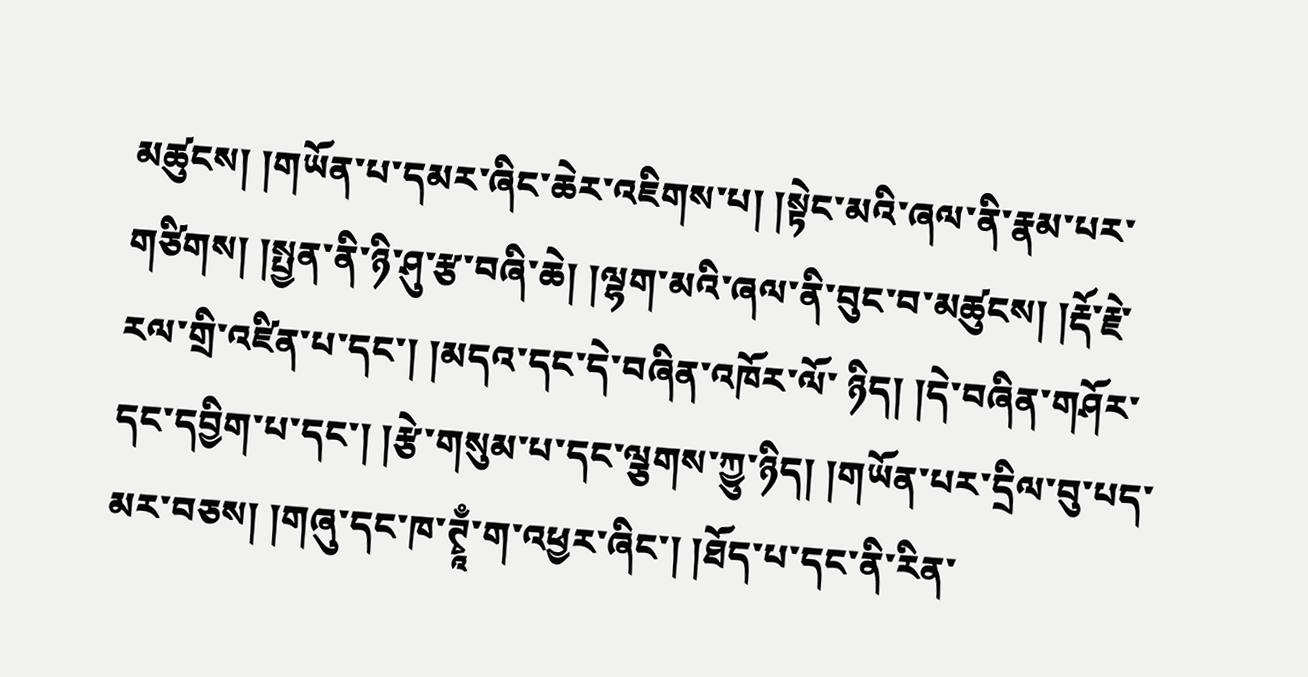མཚུངས། །གཡོན་པ་དམར་ཞིང་ཆེར་འཇིགས་པ། །སྟེང་མའི་ཞལ་ནི་རྣམ་པར་གཙིགས། །སྤྱན་ནི་ཉི་ཤུ་རྩ་བཞི་ཆེ། །ལྷག་མའི་ཞལ་ནི་བུང་བ་མཚུངས། །རྡོ་རྗེ་རལ་གྲི་འཛིན་པ་དང་། །མདའ་དང་དེ་བཞིན་འཁོར་ལོ་ ཉིད། །དེ་བཞིན་གཤོར་དང་དབྱིག་པ་དང་། །རྩེ་གསུམ་པ་དང་ལྕགས་ཀྱུ་ཉིད། །གཡོན་པར་དྲིལ་བུ་པད་མར་བཅས། །གཞུ་དང་ཁ་ཊྭཱྃ་ག་འཕྱར་ཞིང་། །ཐོད་པ་དང་ནི་རིན་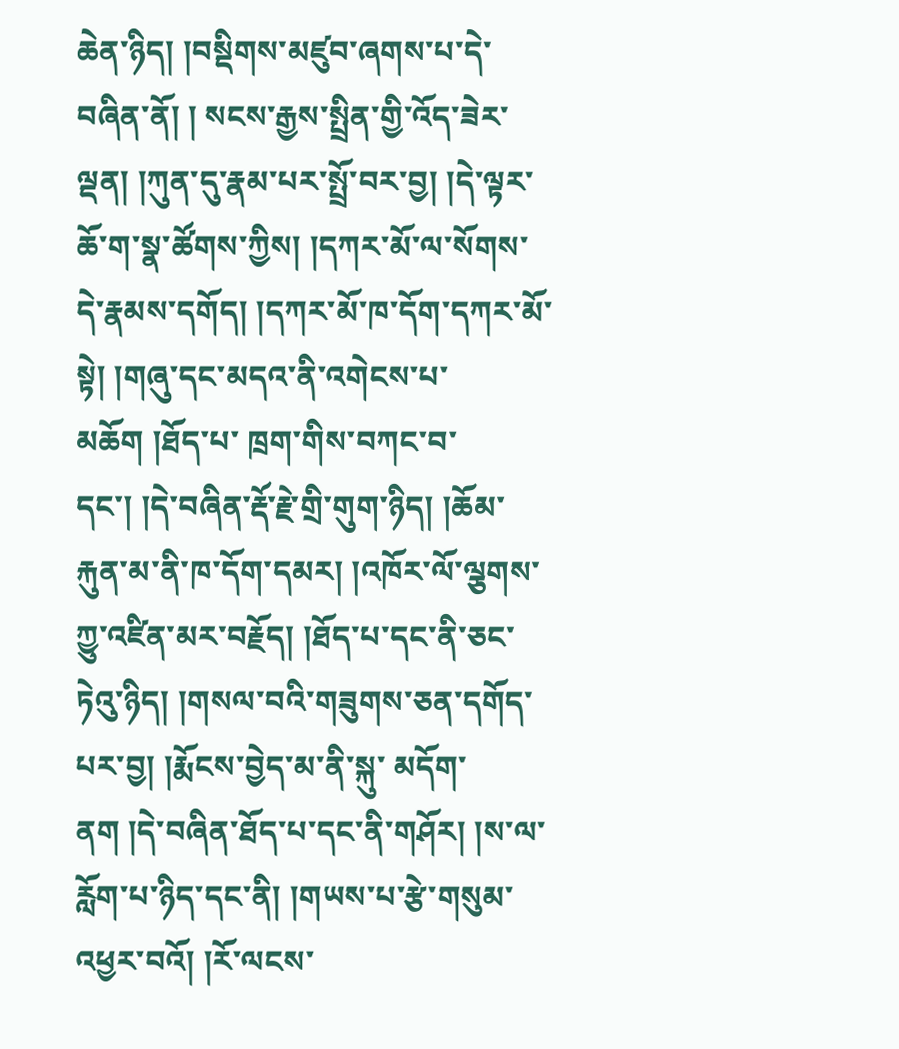ཆེན་ཉིད། །བསྡིགས་མཛུབ་ཞགས་པ་དེ་བཞིན་ནོ། ། སངས་རྒྱས་སྤྲིན་གྱི་འོད་ཟེར་ལྡན། །ཀུན་དུ་རྣམ་པར་སྤྲོ་བར་བྱ། །དེ་ལྟར་ཆོ་ག་སྣ་ཚོགས་ཀྱིས། །དཀར་མོ་ལ་སོགས་དེ་རྣམས་དགོད། །དཀར་མོ་ཁ་དོག་དཀར་མོ་སྟེ། །གཞུ་དང་མདའ་ནི་འགེངས་པ་མཆོག །ཐོད་པ་ ཁྲག་གིས་བཀང་བ་དང་། །དེ་བཞིན་རྡོ་རྗེ་གྲི་གུག་ཉིད། །ཆོམ་རྐུན་མ་ནི་ཁ་དོག་དམར། །འཁོར་ལོ་ལྕགས་ཀྱུ་འཛིན་མར་བརྗོད། །ཐོད་པ་དང་ནི་ཅང་ཏེའུ་ཉིད། །གསལ་བའི་གཟུགས་ཅན་དགོད་པར་བྱ། །རྨོངས་བྱེད་མ་ནི་སྐུ་ མདོག་ནག །དེ་བཞིན་ཐོད་པ་དང་ནི་གཤོར། །ས་ལ་རློག་པ་ཉིད་དང་ནི། །གཡས་པ་རྩེ་གསུམ་འཕྱར་བའོ། །རོ་ལངས་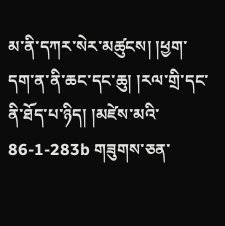མ་ནི་དཀར་སེར་མཚུངས། །ཕྱག་དག་ན་ནི་ཆང་དང་ཆུ། །རལ་གྲི་དང་ནི་ཐོད་པ་ཉིད། །མཛེས་མའི་ 86-1-283b གཟུགས་ཅན་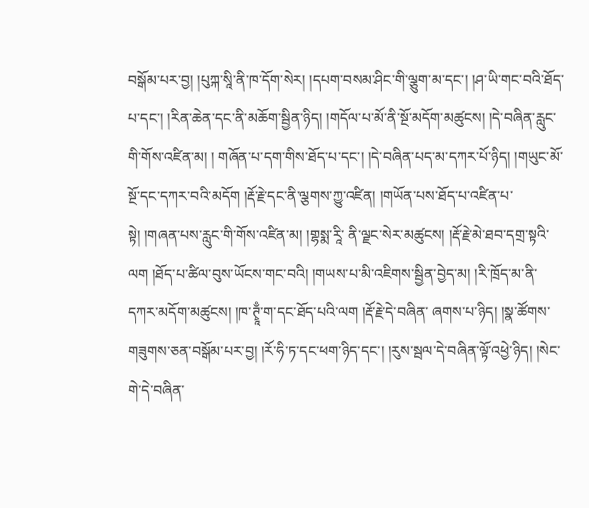བསྒོམ་པར་བྱ། །པུཀྐ་སཱི་ནི་ཁ་དོག་སེར། །དཔག་བསམ་ཤིང་གི་ལྕུག་མ་དང་། །ཤ་ཡི་གང་བའི་ཐོད་པ་དང་། །རིན་ཆེན་དང་ནི་མཆོག་སྦྱིན་ཉིད། །གདོལ་པ་མོ་ནི་སྔོ་མདོག་མཚུངས། །དེ་བཞིན་རླུང་གི་གོས་འཛིན་མ། ། གཞོན་པ་དག་གིས་ཐོད་པ་དང་། །དེ་བཞིན་པད་མ་དཀར་པོ་ཉིད། །གཡུང་མོ་སྔོ་དང་དཀར་བའི་མདོག །རྡོ་རྗེ་དང་ནི་ལྕགས་ཀྱུ་འཛིན། །གཡོན་པས་ཐོད་པ་འཛིན་པ་སྟེ། །གཞན་པས་རླུང་གི་གོས་འཛིན་མ། །གྷསྨ་རཱི་ ནི་ལྗང་སེར་མཚུངས། །རྡོ་རྗེ་མེ་ཐབ་དགྲ་སྟའི་ལག །ཐོད་པ་ཚིལ་བུས་ཡོངས་གང་བའི། །གཡས་པ་མི་འཇིགས་སྦྱིན་བྱེད་མ། །རི་ཁྲོད་མ་ནི་དཀར་མདོག་མཚུངས། །ཁ་ཊྭཱྃ་ག་དང་ཐོད་པའི་ལག །རྡོ་རྗེ་དེ་བཞིན་ ཞགས་པ་ཉིད། །སྣ་ཚོགས་གཟུགས་ཅན་བསྒོམ་པར་བྱ། །རོ་ཧི་ཏ་དང་ཕག་ཉིད་དང་། །རུས་སྦལ་དེ་བཞིན་ལྟོ་འཕྱེ་ཉིད། །སེང་གེ་དེ་བཞིན་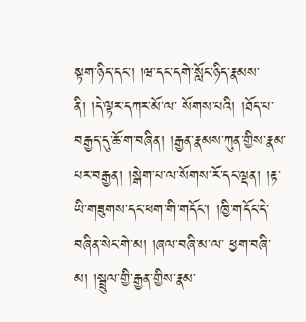སྟག་ཉིད་དང་། །ཝ་དང་དགེ་སློང་ཉིད་རྣམས་ནི། །དེ་ལྟར་དཀར་མོ་ལ་ སོགས་པའི། །ཐོད་པ་བརྒྱད་དུ་ཆོ་ག་བཞིན། །རྒྱན་རྣམས་ཀུན་གྱིས་རྣམ་པར་བརྒྱན། །སྒེག་པ་ལ་སོགས་རོ་དང་ལྡན། །རྟ་ཡི་གཟུགས་དང་ཕག་གི་གདོང་། །ཁྱི་གདོང་དེ་བཞིན་སེང་གེ་མ། །ཞལ་བཞི་མ་ལ་ ཕྱག་བཞི་མ། །སྦྲུལ་གྱི་རྒྱན་གྱིས་རྣམ་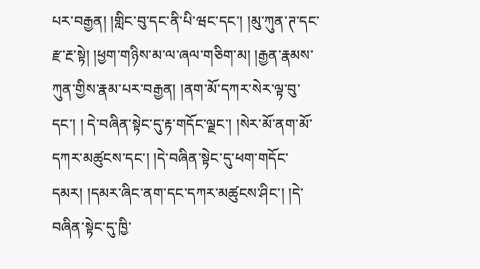པར་བརྒྱན། །གླིང་བུ་དང་ནི་པི་ཝང་དང་། །མུ་ཀུན་ཊ་དང་རྫ་རྔ་སྟེ། །ཕྱག་གཉིས་མ་ལ་ཞལ་གཅིག་མ། །རྒྱན་རྣམས་ཀུན་གྱིས་རྣམ་པར་བརྒྱན། །ནག་མོ་དཀར་སེར་ལྟ་བུ་དང་། ། དེ་བཞིན་སྟེང་དུ་རྟ་གདོང་ལྗང་། །སེར་མོ་ནག་མོ་དཀར་མཚུངས་དང་། །དེ་བཞིན་སྟེང་དུ་ཕག་གདོང་དམར། །དམར་ཞིང་ནག་དང་དཀར་མཚུངས་ཤིང་། །དེ་བཞིན་སྟེང་དུ་ཁྱི་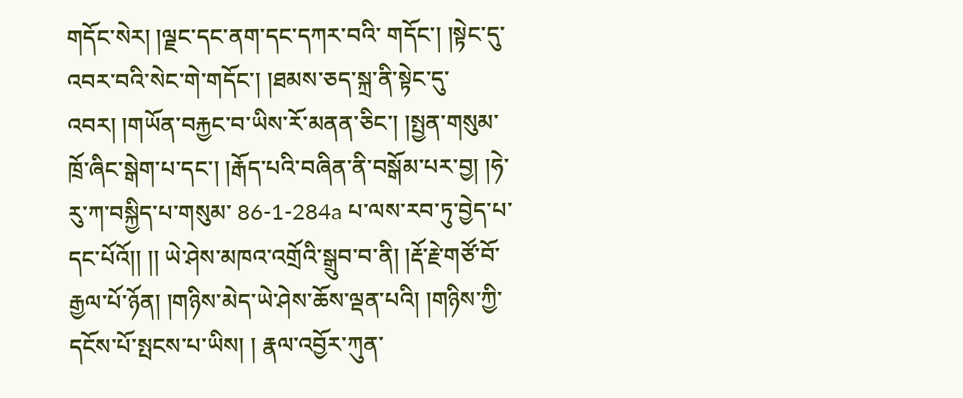གདོང་སེར། །ལྗང་དང་ནག་དང་དཀར་བའི་ གདོང་། །སྟེང་དུ་འབར་བའི་སེང་གེ་གདོང་། །ཐམས་ཅད་སྐྲ་ནི་སྟེང་དུ་འབར། །གཡོན་བརྐྱང་བ་ཡིས་རོ་མནན་ཅིང་། །སྤྱན་གསུམ་ཁྲོ་ཞིང་སྒེག་པ་དང་། །རྒོད་པའི་བཞིན་ནི་བསྒོམ་པར་བྱ། །ཧེ་རུ་ཀ་བསྐྱིད་པ་གསུམ་ 86-1-284a པ་ལས་རབ་ཏུ་བྱེད་པ་དང་པོའོ།། །། ཡེ་ཤེས་མཁའ་འགྲོའི་སྒྲུབ་བ་ནི། །རྡོ་རྗེ་གཙོ་བོ་རྒྱལ་པོ་ཉོན། །གཉིས་མེད་ཡེ་ཤེས་ཆོས་ལྡན་པའི། །གཉིས་ཀྱི་དངོས་པོ་སྤངས་པ་ཡིས། ། རྣལ་འབྱོར་ཀུན་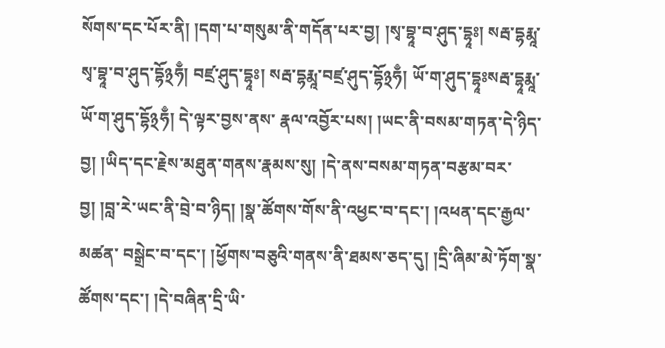སོགས་དང་པོར་ནི། །དག་པ་གསུམ་ནི་གདོན་པར་བྱ། །སྭ་བྷཱ་བ་ཤུད་དྷཱཿ། སརྦ་དྷརྨཱ་སྭ་བྷཱ་བ་ཤུད་དྷོ྅ཧྃ། བཛྲ་ཤུད་དྷཱཿ། སརྦ་དྷརྨཱ་བཛྲ་ཤུད་དྷོ྅ཧྃ། ཡོ་ག་ཤུད་དྷཱཿསརྦ་དྷཱརྨཱ་ཡོ་ག་ཤུད་དྷོ྅ཧྃ། དེ་ལྟར་བྱས་ནས་ རྣལ་འབྱོར་པས། །ཡང་ནི་བསམ་གཏན་དེ་ཉིད་བྱ། །ཡིད་དང་རྗེས་མཐུན་གནས་རྣམས་སུ། །དེ་ནས་བསམ་གཏན་བརྩམ་བར་བྱ། །བླ་རེ་ཡང་ནི་བྲེ་བ་ཉིད། །སྣ་ཚོགས་གོས་ནི་འཕྱང་བ་དང་། །འཕན་དང་རྒྱལ་མཚན་ བསྒྲེང་བ་དང་། །ཕྱོགས་བཅུའི་གནས་ནི་ཐམས་ཅད་དུ། །དྲི་ཞིམ་མེ་ཏོག་སྣ་ཚོགས་དང་། །དེ་བཞིན་དྲི་ཡི་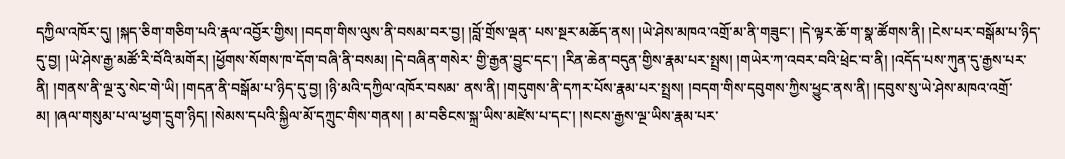དཀྱིལ་འཁོར་དུ། །སྐད་ཅིག་གཅིག་པའི་རྣལ་འབྱོར་གྱིས། །བདག་གིས་ལུས་ནི་བསམ་བར་བྱ། །བློ་གྲོས་ལྡན་ པས་སྔར་མཆོད་ནས། །ཡེ་ཤེས་མཁའ་འགྲོ་མ་ནི་གཟུང་། །དེ་ལྟར་ཆོ་ག་སྣ་ཚོགས་ནི། །ངེས་པར་བསྒོམ་པ་ཉིད་དུ་བྱ། །ཡེ་ཤེས་རྒྱ་མཚོ་རི་བོའི་མགོར། །ཕྱོགས་སོགས་ཁ་དོག་བཞི་ནི་བསམ། །དེ་བཞིན་གསེར་ གྱི་རྒྱན་བྱུང་དང་། །རིན་ཆེན་བདུན་གྱིས་རྣམ་པར་སྤྲས། །གཡེར་ཀ་འབར་བའི་ཕྲེང་བ་ནི། །འདོད་པས་ཀུན་དུ་རྒྱས་པར་ནི། །གནས་ནི་ལྔ་རུ་སེང་གེ་ཡི། །གདན་ནི་བསྒོམ་པ་ཉིད་དུ་བྱ། །ཉི་མའི་དཀྱིལ་འཁོར་བསམ་ ནས་ནི། །གདུགས་ནི་དཀར་པོས་རྣམ་པར་སྤྲས། །བདག་གིས་དབུགས་ཀྱིས་ཕྱུང་ནས་ནི། །དབུས་སུ་ཡེ་ཤེས་མཁའ་འགྲོ་མ། །ཞལ་གསུམ་པ་ལ་ཕྱག་དྲུག་ཉིད། །སེམས་དཔའི་སྐྱིལ་མོ་དཀྲུང་གིས་གནས། ། མ་བཅིངས་སྐྲ་ཡིས་མཛེས་པ་དང་། །སངས་རྒྱས་ལྔ་ཡིས་རྣམ་པར་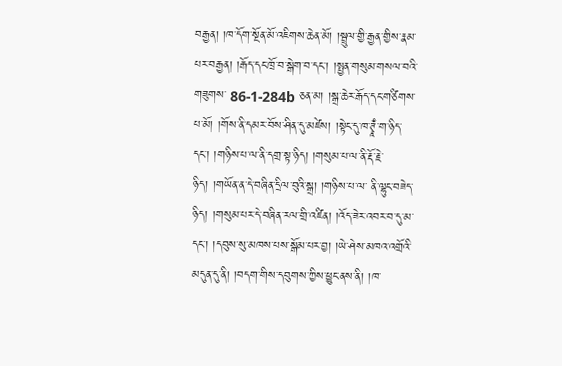བརྒྱན། །ཁ་དོག་སྔོན་མོ་འཇིགས་ཆེན་མོ། །སྦྲུལ་གྱི་རྒྱན་གྱིས་རྣམ་པར་བརྒྱན། །རྒོད་དང་ཁྲོ་བ་སྒེག་བ་དང་། །སྤྱན་གསུམ་གསལ་བའི་གཟུགས་ 86-1-284b ཅན་མ། །སྒྲ་ཆེར་རྒོད་དང་གཙིགས་པ་མོ། །གོས་ནི་དམར་བོས་ཤིན་དུ་མཛེས། །སྟེང་དུ་ཁ་ཊྭཱྃ་ག་ཉིད་དང་། །གཉིས་པ་ལ་ནི་དགྲ་སྟ་ཉིད། །གསུམ་པ་ལ་ནི་རྡོ་རྗེ་ཉིད། །གཡོན་ན་དེ་བཞིན་དྲིལ་བུའི་སྒྲ། །གཉིས་པ་ལ་ ནི་ལྷུང་བཟེད་ཉིད། །གསུམ་པར་དེ་བཞིན་རལ་གྲི་འཛིན། །འོད་ཟེར་འབར་བ་དུ་མ་དང་། །དབུས་སུ་མཁས་པས་སྒོམ་པར་བྱ། །ཡེ་ཤེས་མཁའ་འགྲོའི་མདུན་དུ་ནི། །བདག་གིས་དབུགས་ཀྱིས་ཕྱུང་ནས་ནི། །ཁ་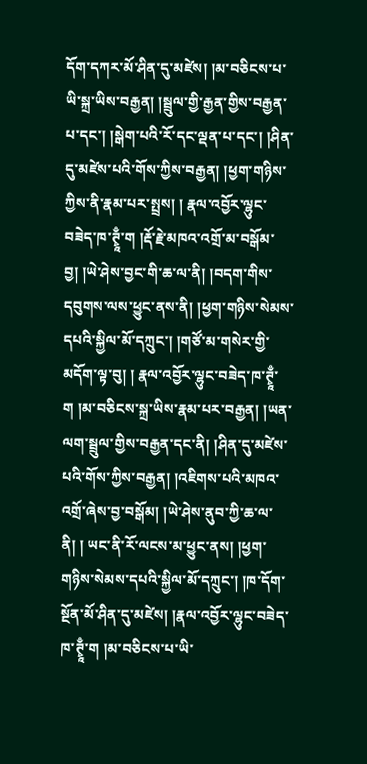དོག་དཀར་མོ་ཤིན་དུ་མཛེས། །མ་བཅིངས་པ་ཡི་སྐྲ་ཡིས་བརྒྱན། །སྦྲུལ་གྱི་རྒྱན་གྱིས་བརྒྱན་པ་དང་། །སྒེག་པའི་རོ་དང་ལྡན་པ་དང་། །ཤིན་དུ་མཛེས་པའི་གོས་ཀྱིས་བརྒྱན། །ཕྱག་གཉིས་ཀྱིས་ནི་རྣམ་པར་སྤྲས། ། རྣལ་འབྱོར་ལྷུང་བཟེད་ཁ་ཊྭཱྃ་ག །རྡོ་རྗེ་མཁའ་འགྲོ་མ་བསྒོམ་བྱ། །ཡེ་ཤེས་བྱང་གི་ཆ་ལ་ནི། །བདག་གིས་དབུགས་ལས་ཕྱུང་ནས་ནི། །ཕྱག་གཉིས་སེམས་དཔའི་སྐྱིལ་མོ་དཀྲུང་། །གཙོ་མ་གསེར་གྱི་མདོག་ལྟ་བུ། ། རྣལ་འབྱོར་ལྷུང་བཟེད་ཁ་ཊྭཱྃ་ག །མ་བཅིངས་སྐྲ་ཡིས་རྣམ་པར་བརྒྱན། །ཡན་ལག་སྦྲུལ་གྱིས་བརྒྱན་དང་ནི། །ཤིན་དུ་མཛེས་པའི་གོས་ཀྱིས་བརྒྱན། །འཇིགས་པའི་མཁའ་འགྲོ་ཞེས་བྱ་བསྒོམ། །ཡེ་ཤེས་ནུབ་ཀྱི་ཆ་ལ་ནི། ། ཡང་ནི་རོ་ལངས་མ་ཕྱུང་ནས། །ཕྱག་གཉིས་སེམས་དཔའི་སྐྱིལ་མོ་དཀྲུང་། །ཁ་དོག་སྔོན་མོ་ཤིན་དུ་མཛེས། །རྣལ་འབྱོར་ལྷུང་བཟེད་ཁ་ཊྭཱྃ་ག །མ་བཅིངས་པ་ཡི་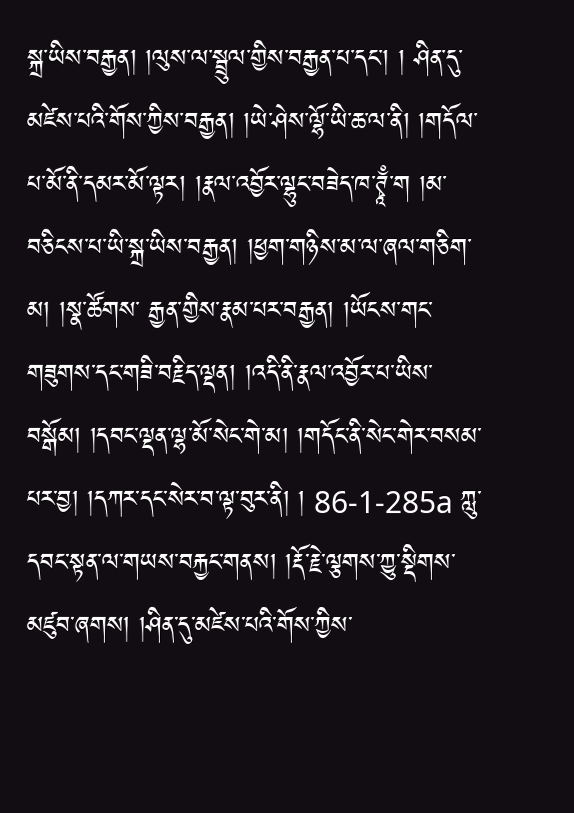སྐྲ་ཡིས་བརྒྱན། །ལུས་ལ་སྦྲུལ་གྱིས་བརྒྱན་པ་དང་། ། ཤིན་དུ་མཛེས་པའི་གོས་ཀྱིས་བརྒྱན། །ཡེ་ཤེས་ལྷོ་ཡི་ཆ་ལ་ནི། །གདོལ་པ་མོ་ནི་དམར་མོ་ལྟར། །རྣལ་འབྱོར་ལྷུང་བཟེད་ཁ་ཊྭཱྃ་ག །མ་བཅིངས་པ་ཡི་སྐྲ་ཡིས་བརྒྱན། །ཕྱག་གཉིས་མ་ལ་ཞལ་གཅིག་མ། །སྣ་ཚོགས་ རྒྱན་གྱིས་རྣམ་པར་བརྒྱན། །ཡོངས་གང་གཟུགས་དང་གཟི་བརྗིད་ལྡན། །འདི་ནི་རྣལ་འབྱོར་པ་ཡིས་བསྒོམ། །དབང་ལྡན་ལྷ་མོ་སེང་གེ་མ། །གདོང་ནི་སེང་གེར་བསམ་པར་བྱ། །དཀར་དང་སེར་བ་ལྟ་བུར་ནི། ། 86-1-285a ཀླུ་དབང་སྟན་ལ་གཡས་བརྐྱང་གནས། །རྡོ་རྗེ་ལྕགས་ཀྱུ་སྡིགས་མཛུབ་ཞགས། །ཤིན་དུ་མཛེས་པའི་གོས་ཀྱིས་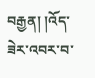བརྒྱན། །འོད་ཟེར་འབར་བ་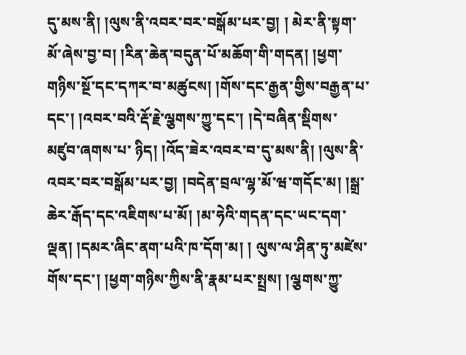དུ་མས་ནི། །ལུས་ནི་འབར་བར་བསྒོམ་པར་བྱ། ། མེར་ནི་སྟག་མོ་ཞེས་བྱ་བ། །རིན་ཆེན་བདུན་པོ་མཆོག་གི་གདན། །ཕྱག་གཉིས་སྔོ་དང་དཀར་བ་མཚུངས། །གོས་དང་རྒྱན་གྱིས་བརྒྱན་པ་དང་། །འབར་བའི་རྡོ་རྗེ་ལྕགས་ཀྱུ་དང་། །དེ་བཞིན་སྡིགས་མཛུབ་ཞགས་པ་ ཉིད། །འོད་ཟེར་འབར་བ་དུ་མས་ནི། །ལུས་ནི་འབར་བར་བསྒོམ་པར་བྱ། །བདེན་བྲལ་ལྷ་མོ་ཝ་གདོང་མ། །སྒྲ་ཆེར་རྒོད་དང་འཇིགས་པ་མོ། །མ་ཧེའི་གདན་དང་ཡང་དག་ལྡན། །དམར་ཞིང་ནག་པའི་ཁ་དོག་མ། ། ལུས་ལ་ཤིན་ཏུ་མཛེས་གོས་དང་། །ཕྱག་གཉིས་ཀྱིས་ནི་རྣམ་པར་སྤྲས། །ལྕགས་ཀྱུ་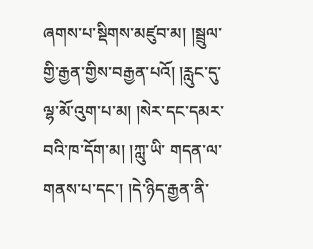ཞགས་པ་སྡིགས་མཛུབ་མ། །སྦྲུལ་གྱི་རྒྱན་གྱིས་བརྒྱན་པའོ། །རླུང་དུ་ལྷ་མོ་འུག་པ་མ། །སེར་དང་དམར་བའི་ཁ་དོག་མ། །ཀླུ་ཡི་ གདན་ལ་གནས་པ་དང་། །དེ་ཉིད་རྒྱན་ནི་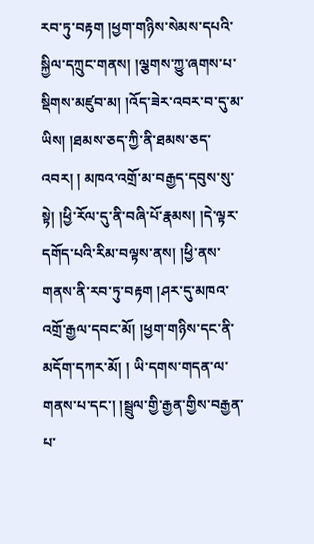རབ་ཏུ་བརྟག །ཕྱག་གཉིས་སེམས་དཔའི་སྐྱིལ་དཀྲུང་གནས། །ལྕགས་ཀྱུ་ཞགས་པ་སྡིགས་མཛུབ་མ། །འོད་ཟེར་འབར་བ་དུ་མ་ཡིས། །ཐམས་ཅད་ཀྱི་ནི་ཐམས་ཅད་འབར། ། མཁའ་འགྲོ་མ་བརྒྱད་དབུས་སུ་སྟེ། །ཕྱི་རོལ་དུ་ནི་བཞི་པོ་རྣམས། །དེ་ལྟར་དགོད་པའི་རིམ་བལྟས་ནས། །ཕྱི་ནས་གནས་ནི་རབ་ཏུ་བརྟག །ཤར་དུ་མཁའ་འགྲོ་རྒྱལ་དབང་མོ། །ཕྱག་གཉིས་དང་ནི་མདོག་དཀར་མོ། ། ཡི་དགས་གདན་ལ་གནས་པ་དང་། །སྦྲུལ་གྱི་རྒྱན་གྱིས་བརྒྱན་པ་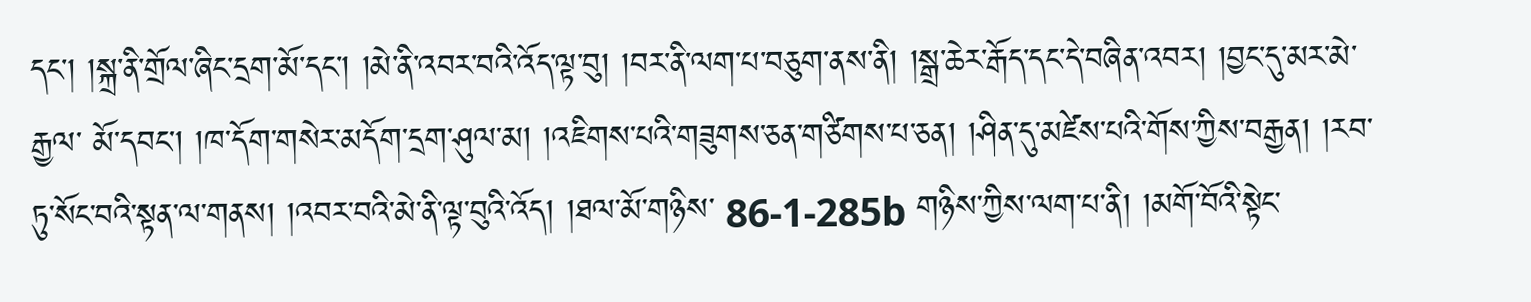དང་། །སྐྲ་ནི་གྲོལ་ཞིང་དྲག་མོ་དང་། །མེ་ནི་འབར་བའི་འོད་ལྟ་བུ། །བར་ནི་ལག་པ་བཅུག་ནས་ནི། །སྒྲ་ཆེར་རྒོད་དང་དེ་བཞིན་འབར། །བྱང་དུ་མར་མེ་རྒྱལ་ མོ་དབང་། །ཁ་དོག་གསེར་མདོག་དྲག་ཤུལ་མ། །འཇིགས་པའི་གཟུགས་ཅན་གཙིགས་པ་ཅན། །ཤིན་དུ་མཛེས་པའི་གོས་ཀྱིས་བརྒྱན། །རབ་ཏུ་སོང་བའི་སྟན་ལ་གནས། །འབར་བའི་མེ་ནི་ལྟ་བུའི་འོད། །ཐལ་མོ་གཉིས་ 86-1-285b གཉིས་ཀྱིས་ལག་པ་ནི། །མགོ་བོའི་སྟེང་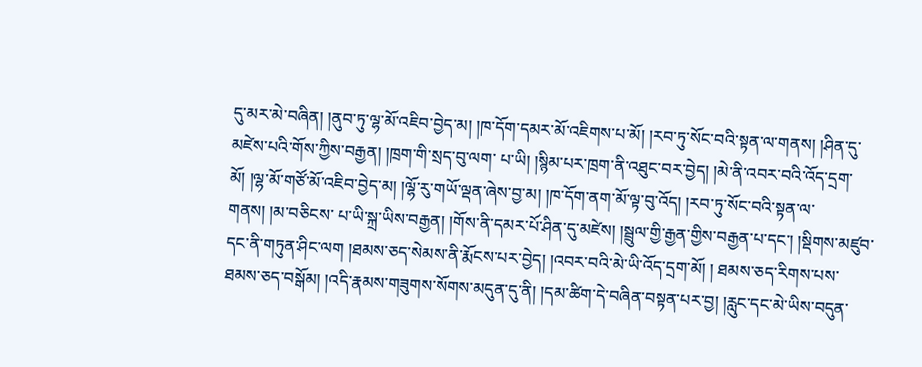དུ་མར་མེ་བཞིན། །ནུབ་ཏུ་ལྷ་མོ་འཇིབ་བྱེད་མ། །ཁ་དོག་དམར་མོ་འཇིགས་པ་མོ། །རབ་ཏུ་སོང་བའི་སྟན་ལ་གནས། །ཤིན་དུ་མཛེས་པའི་གོས་ཀྱིས་བརྒྱན། །ཁྲག་གི་སྲད་བུ་ལག་ པ་ཡི། །སྙིམ་པར་ཁྲག་ནི་འཐུང་བར་བྱེད། །མེ་ནི་འབར་བའི་འོད་དྲག་མོ། །ལྷ་མོ་གཙོ་མོ་འཇིབ་བྱེད་མ། །ལྷོ་རུ་གཡོ་ལྡན་ཞེས་བྱ་མ། །ཁ་དོག་ནག་མོ་ལྟ་བུ་འོད། །རབ་ཏུ་སོང་བའི་སྟན་ལ་གནས། །མ་བཅིངས་ པ་ཡི་སྐྲ་ཡིས་བརྒྱན། །གོས་ནི་དམར་པོ་ཤིན་དུ་མཛེས། །སྦྲུལ་གྱི་རྒྱན་གྱིས་བརྒྱན་པ་དང་། །སྡིགས་མཛུབ་དང་ནི་གཏུན་ཤིང་ལག །ཐམས་ཅད་སེམས་ནི་རྨོངས་པར་བྱེད། །འབར་བའི་མེ་ཡི་འོད་དྲག་མོ། ། ཐམས་ཅད་རིགས་པས་ཐམས་ཅད་བསྒོམ། །འདི་རྣམས་གཟུགས་སོགས་མདུན་དུ་ནི། །དམ་ཚིག་དེ་བཞིན་བསྟན་པར་བྱ། །རླུང་དང་མེ་ཡིས་བདུན་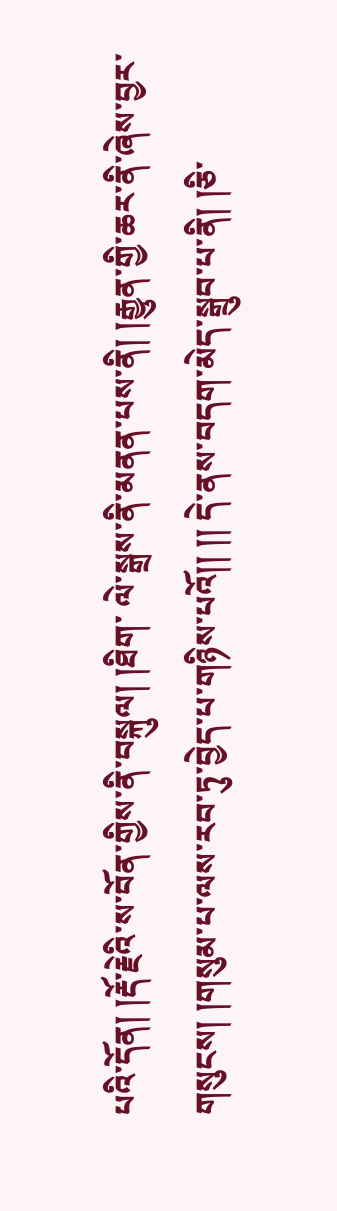པའི་དོན། །རྡོ་རྗེའི་ས་བོན་གྱིས་ནི་བསྐུལ། །ཐིག་ ལེ་སྒྲས་ནི་མནན་པས་ནི། །རྒྱུན་གྱི་ཆར་ནི་ཞེས་བྱར་གསུངས། །གསུམ་པ་ལས་རབ་ཏུ་བྱེད་པ་གཉིས་པའོ།། །། དེ་ནས་བདག་མེད་སྒྲུབ་པ་ནི། །ཅི་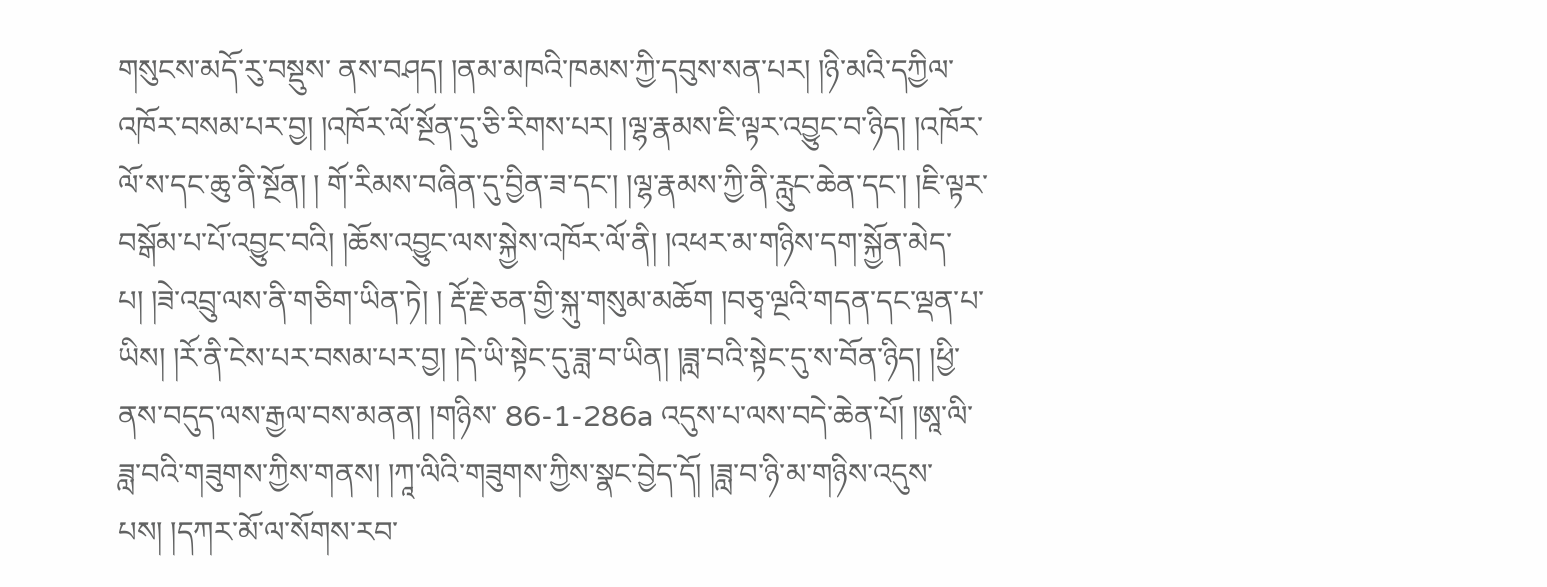གསུངས་མདོ་རུ་བསྡུས་ ནས་བཤད། །ནམ་མཁའི་ཁམས་ཀྱི་དབུས་སན་པར། །ཉི་མའི་དཀྱིལ་འཁོར་བསམ་པར་བྱ། །འཁོར་ལོ་སྔོན་དུ་ཅི་རིགས་པར། །ལྷ་རྣམས་ཇི་ལྟར་འབྱུང་བ་ཉིད། །འཁོར་ལོ་ས་དང་ཆུ་ནི་སྔོན། ། གོ་རིམས་བཞིན་དུ་བྱིན་ཟ་དང་། །ལྷ་རྣམས་ཀྱི་ནི་རླུང་ཆེན་དང་། །ཇི་ལྟར་བསྒོམ་པ་པོ་འབྱུང་བའི། །ཆོས་འབྱུང་ལས་སྐྱེས་འཁོར་ལོ་ནི། །འཕར་མ་གཉིས་དག་སྐྱོན་མེད་པ། །ཟེ་འབྲུ་ལས་ནི་གཅིག་ཡིན་ཏེ། ། རྡོ་རྗེ་ཅན་གྱི་སྐུ་གསུམ་མཆོག །བཅྭ་ལྔའི་གདན་དང་ལྡན་པ་ཡིས། །རོ་ནི་ངེས་པར་བསམ་པར་བྱ། །དེ་ཡི་སྟེང་དུ་ཟླ་བ་ཡིན། །ཟླ་བའི་སྟེང་དུ་ས་བོན་ཉིད། །ཕྱི་ནས་བདུད་ལས་རྒྱལ་བས་མནན། །གཉིས་ 86-1-286a འདུས་པ་ལས་བདེ་ཆེན་པོ། །ཨཱ་ལི་ཟླ་བའི་གཟུགས་ཀྱིས་གནས། །ཀཱ་ལིའི་གཟུགས་ཀྱིས་སྣང་བྱེད་དོ། །ཟླ་བ་ཉི་མ་གཉིས་འདུས་པས། །དཀར་མོ་ལ་སོགས་རབ་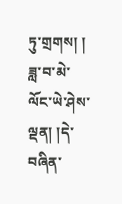ཏུ་གྲགས། ། ཟླ་བ་མེ་ལོང་ཡེ་ཤེས་ལྡན། །དེ་བཞིན་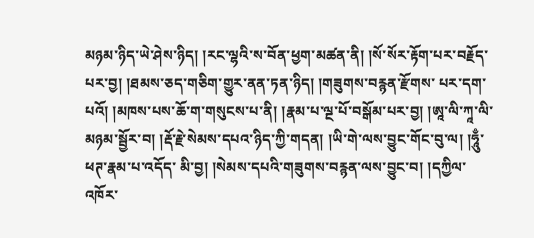མཉམ་ཉིད་ཡེ་ཤེས་ཉིད། །རང་ལྷའི་ས་བོན་ཕྱག་མཚན་ནི། །སོ་སོར་རྟོག་པར་བརྗོད་པར་བྱ། །ཐམས་ཅད་གཅིག་གྱུར་ནན་ཏན་ཉིད། །གཟུགས་བརྙན་རྫོགས་ པར་དག་པའོ། །མཁས་པས་ཆོ་ག་གསུངས་པ་ནི། །རྣམ་པ་ལྔ་པོ་བསྒོམ་པར་བྱ། །ཨཱ་ལི་ཀཱ་ལི་མཉམ་སྦྱོར་བ། །རྡོ་རྗེ་སེམས་དཔའ་ཉིད་ཀྱི་གདན། །ཡི་གེ་ལས་བྱུང་གོང་བུ་ལ། །ཧཱུྃ་ཕཊ་རྣམ་པ་འདོད་ མི་བྱ། །སེམས་དཔའི་གཟུགས་བརྙན་ལས་བྱུང་བ། །དཀྱིལ་འཁོར་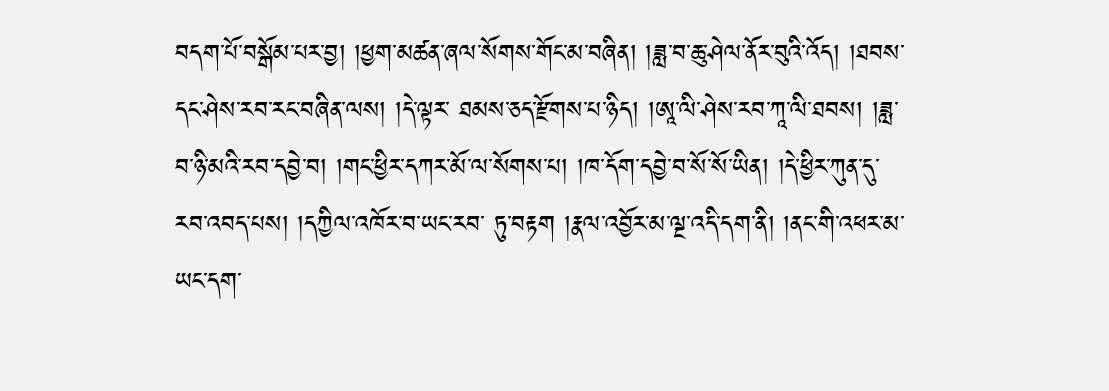བདག་པོ་བསྒོམ་པར་བྱ། །ཕྱག་མཚན་ཞལ་སོགས་གོང་མ་བཞིན། །ཟླ་བ་ཆུ་ཤེལ་ནོར་བུའི་འོད། །ཐབས་དང་ཤེས་རབ་རང་བཞིན་ལས། །དེ་ལྟར་ ཐམས་ཅད་རྫོགས་པ་ཉིད། །ཨཱ་ལི་ཤེས་རབ་ཀཱ་ལི་ཐབས། །ཟླ་བ་ཉི་མའི་རབ་དབྱེ་བ། །གང་ཕྱིར་དཀར་མོ་ལ་སོགས་པ། །ཁ་དོག་དབྱེ་བ་སོ་སོ་ཡིན། །དེ་ཕྱིར་ཀུན་དུ་རབ་འབད་པས། །དཀྱིལ་འཁོར་བ་ཡང་རབ་ ཏུ་བརྟག །རྣལ་འབྱོར་མ་ལྔ་འདི་དག་ནི། །ནང་གི་འཕར་མ་ཡང་དག་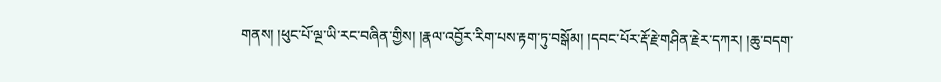གནས། །ཕུང་པོ་ལྔ་ཡི་རང་བཞིན་གྱིས། །རྣལ་འབྱོར་རིག་པས་རྟག་ཏུ་བསྒོམ། །དབང་པོར་རྡོ་རྗེ་གཤིན་རྗེར་དཀར། །ཆུ་བདག་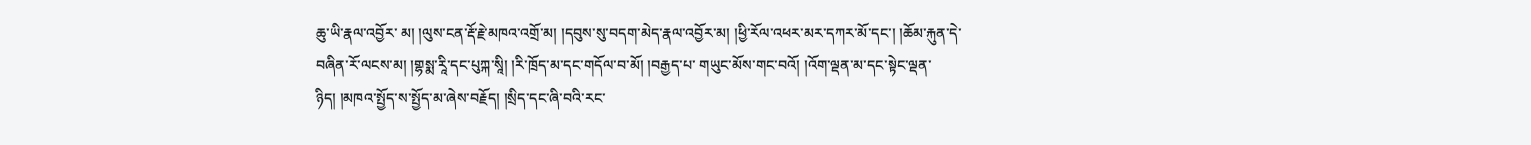ཆུ་ཡི་རྣལ་འབྱོར་ མ། །ལུས་ངན་རྡོ་རྗེ་མཁའ་འགྲོ་མ། །དབུས་སུ་བདག་མེད་རྣལ་འབྱོར་མ། །ཕྱི་རོལ་འཕར་མར་དཀར་མོ་དང་། །ཆོམ་རྐུན་དེ་བཞིན་རོ་ལངས་མ། །གྷསྨ་རཱི་དང་པུཀྐ་སཱི། །རི་ཁྲོད་མ་དང་གདོལ་བ་མོ། །བརྒྱད་པ་ གཡུང་མོས་གང་བའོ། །འོག་ལྡན་མ་དང་སྟེང་ལྡན་ཉིད། །མཁའ་སྤྱོད་ས་སྤྱོད་མ་ཞེས་བརྗོད། །སྲིད་དང་ཞི་བའི་རང་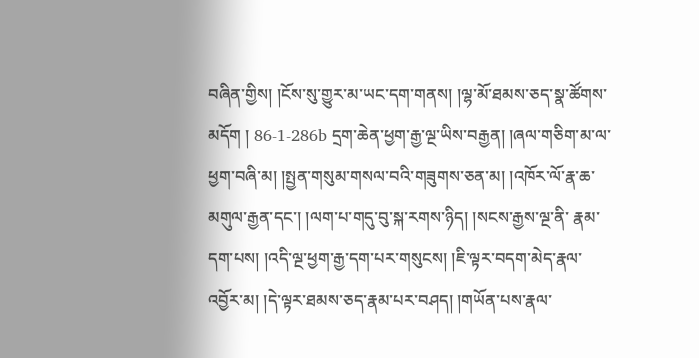བཞིན་གྱིས། །ངོས་སུ་གྱུར་མ་ཡང་དག་གནས། །ལྷ་མོ་ཐམས་ཅད་སྣ་ཚོགས་མདོག ། 86-1-286b དྲག་ཆེན་ཕྱག་རྒྱ་ལྔ་ཡིས་བརྒྱན། །ཞལ་གཅིག་མ་ལ་ཕྱག་བཞི་མ། །སྤྱན་གསུམ་གསལ་བའི་གཟུགས་ཅན་མ། །འཁོར་ལོ་རྣ་ཆ་མགུལ་རྒྱན་དང་། །ལག་པ་གདུ་བུ་སྐ་རགས་ཉིད། །སངས་རྒྱས་ལྔ་ནི་ རྣམ་དག་པས། །འདི་ལྔ་ཕྱག་རྒྱ་དག་པར་གསུངས། །ཇི་ལྟར་བདག་མེད་རྣལ་འབྱོར་མ། །དེ་ལྟར་ཐམས་ཅད་རྣམ་པར་བཤད། །གཡོན་པས་རྣལ་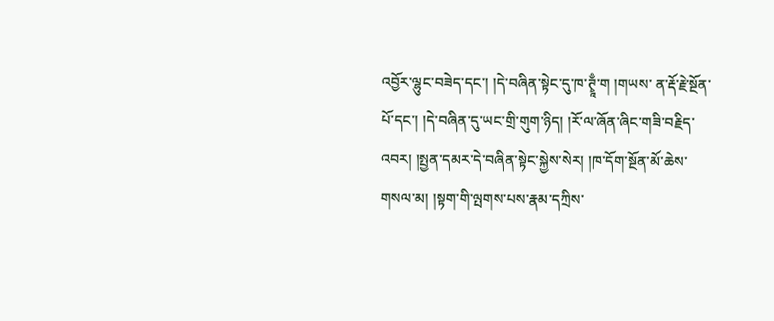འབྱོར་ལྷུང་བཟེད་དང་། །དེ་བཞིན་སྟེང་དུ་ཁ་ཊྭཱྃ་ག །གཡས་ ན་རྡོ་རྗེ་སྔོན་པོ་དང་། །དེ་བཞིན་དུ་ཡང་གྲི་གུག་ཉིད། །རོ་ལ་ཞོན་ཞིང་གཟི་བརྗིད་འབར། །སྤྱན་དམར་དེ་བཞིན་སྟེང་སྐྱེས་སེར། །ཁ་དོག་སྔོན་མོ་ཆེས་གསལ་མ། །སྟག་གི་ལྤགས་པས་རྣམ་དཀྲིས་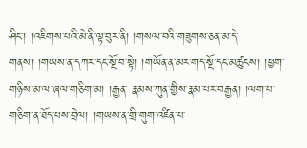ཤིང་། །འཇིགས་པའི་མེ་ནི་ལྟ་བུར་ནི། །གསལ་བའི་གཟུགས་ཅན་མ་དེ་གནས། །གཡས་ན་དཀར་དང་སྔོ་བ་སྟེ། །གཡོན་ན་མར་གད་སྔོ་དང་མཚུངས། །ཕྱག་གཉིས་མ་ལ་ཞལ་གཅིག་མ། །རྒྱན་ རྣམས་ཀུན་གྱིས་རྣམ་པར་བརྒྱན། །ལག་པ་གཅིག་ན་ཐོད་པས་བྲེལ། །གཡས་ན་གྲི་གུག་འཛིན་པ་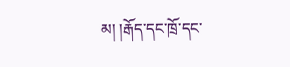མ། །རྒོད་དང་ཁྲོ་དང་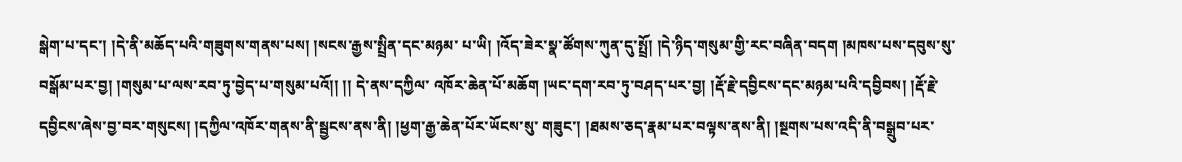སྒེག་པ་དང་། །དེ་ནི་མཆོད་པའི་གཟུགས་གནས་པས། །སངས་རྒྱས་སྤྲིན་དང་མཉམ་ པ་ཡི། །འོད་ཟེར་སྣ་ཚོགས་ཀུན་དུ་སྤྲོ། །དེ་ཉིད་གསུམ་གྱི་རང་བཞིན་བདག །མཁས་པས་དབུས་སུ་བསྒོམ་པར་བྱ། །གསུམ་པ་ལས་རབ་ཏུ་བྱེད་པ་གསུམ་པའོ།། །། དེ་ནས་དཀྱིལ་ འཁོར་ཆེན་པོ་མཆོག །ཡང་དག་རབ་ཏུ་བཤད་པར་བྱ། །རྡོ་རྗེ་དབྱིངས་དང་མཉམ་པའི་དབྱིབས། །རྡོ་རྗེ་དབྱིངས་ཞེས་བྱ་བར་གསུངས། །དཀྱིལ་འཁོར་གནས་ནི་སྦྱངས་ནས་ནི། །ཕྱག་རྒྱ་ཆེན་པོར་ཡོངས་སུ་ གཟུང་། །ཐམས་ཅད་རྣམ་པར་བལྟས་ནས་ནི། །སྔགས་པས་འདི་ནི་བསྒྲུབ་པར་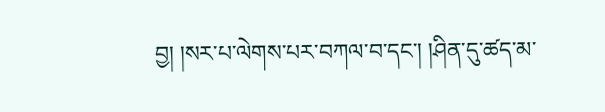བྱ། །སར་པ་ལེགས་པར་བཀལ་བ་དང་། །ཤིན་དུ་ཚད་མ་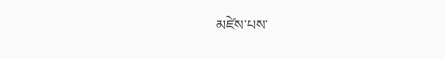མཛེས་པས་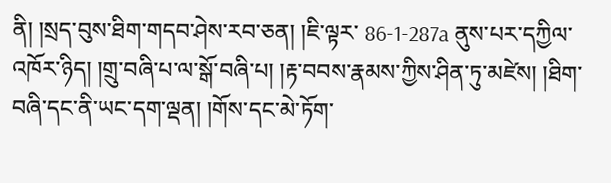ནི། །སྲད་བུས་ཐིག་གདབ་ཤེས་རབ་ཅན། །ཇི་ལྟར་ 86-1-287a ནུས་པར་དཀྱིལ་འཁོར་ཉིད། །གྲུ་བཞི་པ་ལ་སྒོ་བཞི་པ། །རྟ་བབས་རྣམས་ཀྱིས་ཤིན་ཏུ་མཛེས། །ཐིག་བཞི་དང་ནི་ཡང་དག་ལྡན། །གོས་དང་མེ་ཏོག་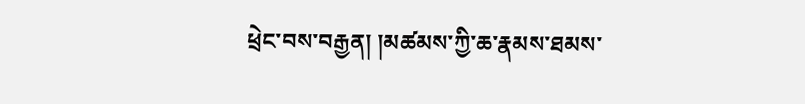ཕྲེང་བས་བརྒྱན། །མཚམས་ཀྱི་ཆ་རྣམས་ཐམས་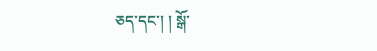ཅད་དང་། ། སྒོ་